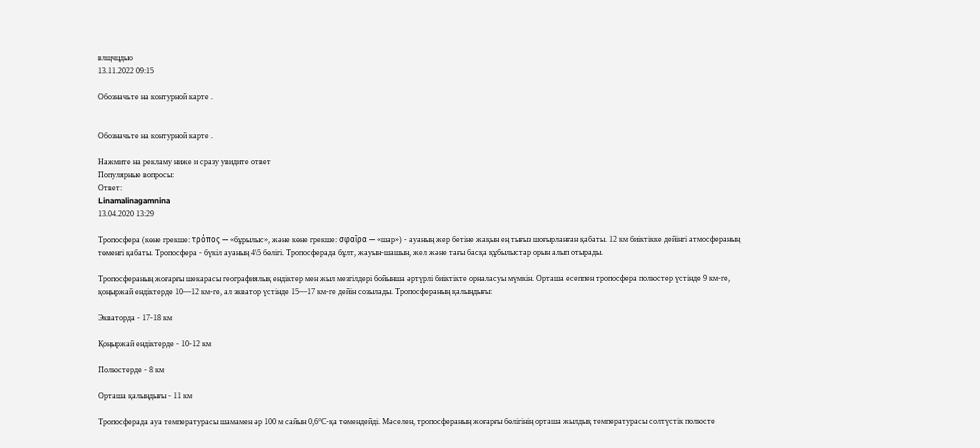влщчцдыо
13.11.2022 09:15

Обозначьте на контурной карте .


Обозначьте на контурной карте .

Нажмите на рекламу ниже и сразу увидите ответ
Популярные вопросы:
Ответ:
Linamalinagamnina
13.04.2020 13:29

Тропосфера (көне грекше: τρόπος — «бұрылыс», және көне грекше: σφαῖρα — «шар») - ауаның жер бетіне жақын ең тығыз шоғырланған қабаты. 12 км биіктікке дейінгі атмосфераның төменгі қабаты. Тропосфера - бүкіл ауаның 4\5 бөлігі. Тропосферада бұлт, жауын-шашын, жел және тағы басқа құбылыстар орын алып отырады.

Тропосфераның жоғарғы шекарасы географиялық ендіктер мен жыл мезгілдері бойынша әртүрлі биіктікте орналасуы мүмкін. Орташа есеппен тропосфера полюстер үстінде 9 км-ге, қоңыржай ендіктерде 10—12 км-ге, ал экватор үстінде 15—17 км-ге дейін созылады. Тропосфераның қалыңдығы:

Экваторда - 17-18 км

Қоңыржай ендіктерде - 10-12 км

Полюстерде - 8 км

Орташа қалыңдығы - 11 км

Тропосферада ауа температурасы шамамен әр 100 м сайын 0,6°С-қа төмендейді. Мәселен, тропосфераның жоғарғы бөлігінің орташа жылдық температурасы солтүстік полюсте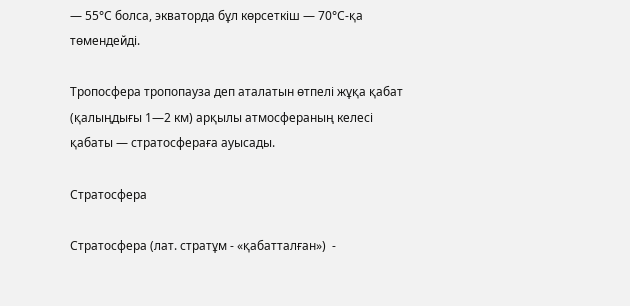— 55°С болса, экваторда бұл көрсеткіш — 70°С-қа төмендейді.

Тропосфера тропопауза деп аталатын өтпелі жұқа қабат (қалыңдығы 1—2 км) арқылы атмосфераның келесі қабаты — стратосфераға ауысады.

Стратосфера

Стратосфера (лат. стратұм - «қабатталған»)  -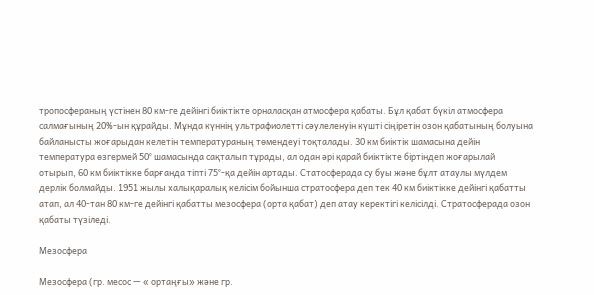тропосфераның үстінен 80 км-ге дейінгі биіктікте орналасқан атмосфера қабаты. Бұл қабат бүкіл атмосфера салмағының 20%-ын құрайды. Мұнда күннің ультрафиолетті сәулеленуін күшті сіңіретін озон қабатының болуына байланысты жоғарыдан келетін температураның төмендеуі тоқталады. 30 км биіктік шамасына дейін температура өзгермей 50° шамасында сақталып тұрады, ал одан әрі қарай биіктікте біртіндеп жоғарылай отырып, 60 км биіктікке барғанда тіпті 75°-қа дейін артады. Статосферада су буы және бұлт атаулы мүлдем дерлік болмайды. 1951 жылы халықаралық келісім бойынша стратосфера деп тек 40 км биіктікке дейінгі қабатты атап, ал 40-тан 80 км-ге дейінгі қабатты мезосфера (орта қабат) деп атау керектігі келісілді. Стратосферада озон қабаты түзіледі.

Мезосфера

Мезосфера (гр. месос — « ортаңғы» және гр.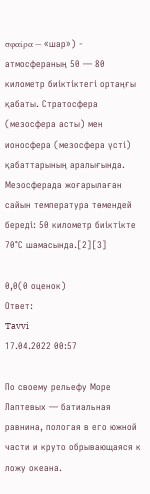σφαῖρα — «шар») - атмосфераның 50 — 80 километр биіктіктегі ортаңғы қабаты. Стратосфера (мезосфера асты) мен ионосфера (мезосфера үсті) қабаттарының аралығында. Мезосферада жоғарылаған сайын температура төмендей береді: 50 километр биіктікте 70°С шамасында.[2][3]

0,0(0 оценок)
Ответ:
Tavvi
17.04.2022 00:57

По своему рельефу Море Лаптевых — батиальная равнина, пологая в его южной части и круто обрывающаяся к ложу океана.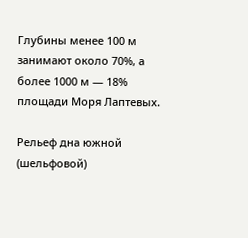Глубины менее 100 м занимают около 70%, а более 1000 м — 18% площади Моря Лаптевых.

Рельеф дна южной (шельфовой)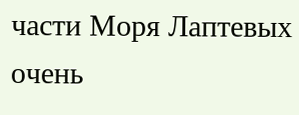части Моря Лаптевых очень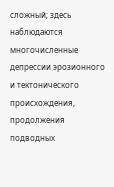сложный; здесь наблюдаются многочисленные депрессии эрозионного и тектонического происхождения, продолжения подводных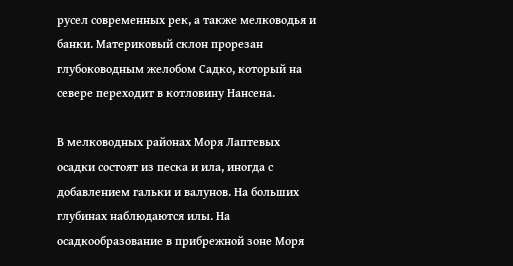русел современных рек, а также мелководья и банки. Материковый склон прорезан глубоководным желобом Садко, который на севере переходит в котловину Нансена.

В мелководных районах Моря Лаптевых осадки состоят из песка и ила, иногда с добавлением гальки и валунов. На больших глубинах наблюдаются илы. На осадкообразование в прибрежной зоне Моря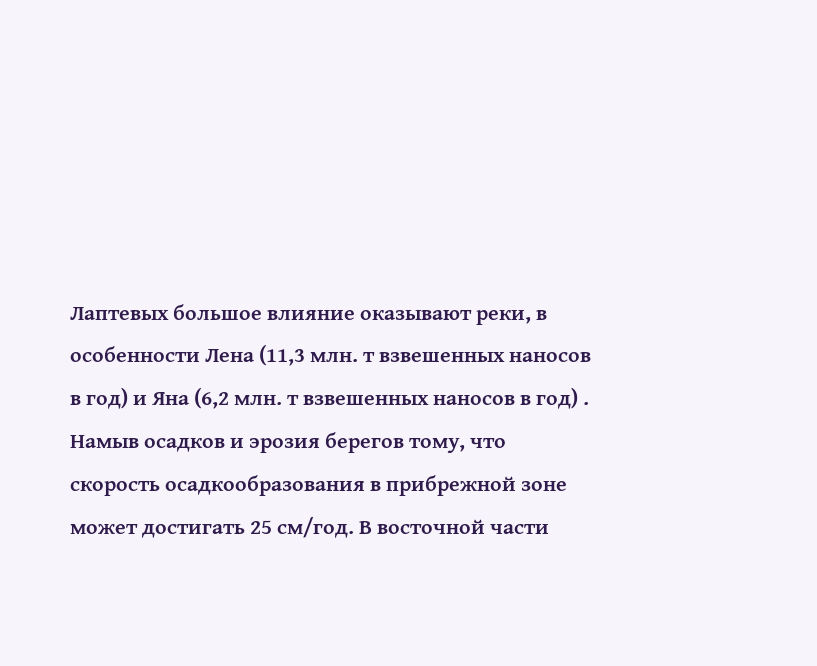Лаптевых большое влияние оказывают реки, в особенности Лена (11,3 млн. т взвешенных наносов в год) и Яна (6,2 млн. т взвешенных наносов в год) . Намыв осадков и эрозия берегов тому, что скорость осадкообразования в прибрежной зоне может достигать 25 см/год. В восточной части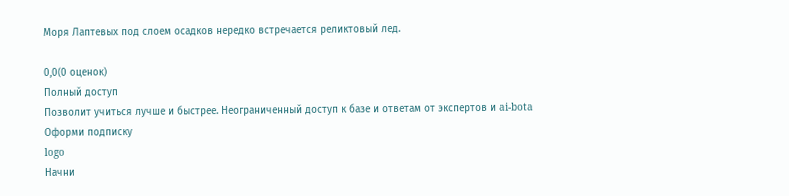Моря Лаптевых под слоем осадков нередко встречается реликтовый лед.

0,0(0 оценок)
Полный доступ
Позволит учиться лучше и быстрее. Неограниченный доступ к базе и ответам от экспертов и ai-bota Оформи подписку
logo
Начни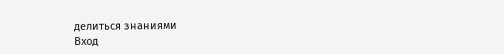делиться знаниями
Вход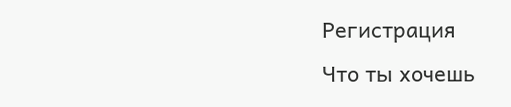Регистрация
Что ты хочешь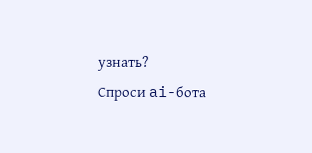узнать?
Спроси ai-бота